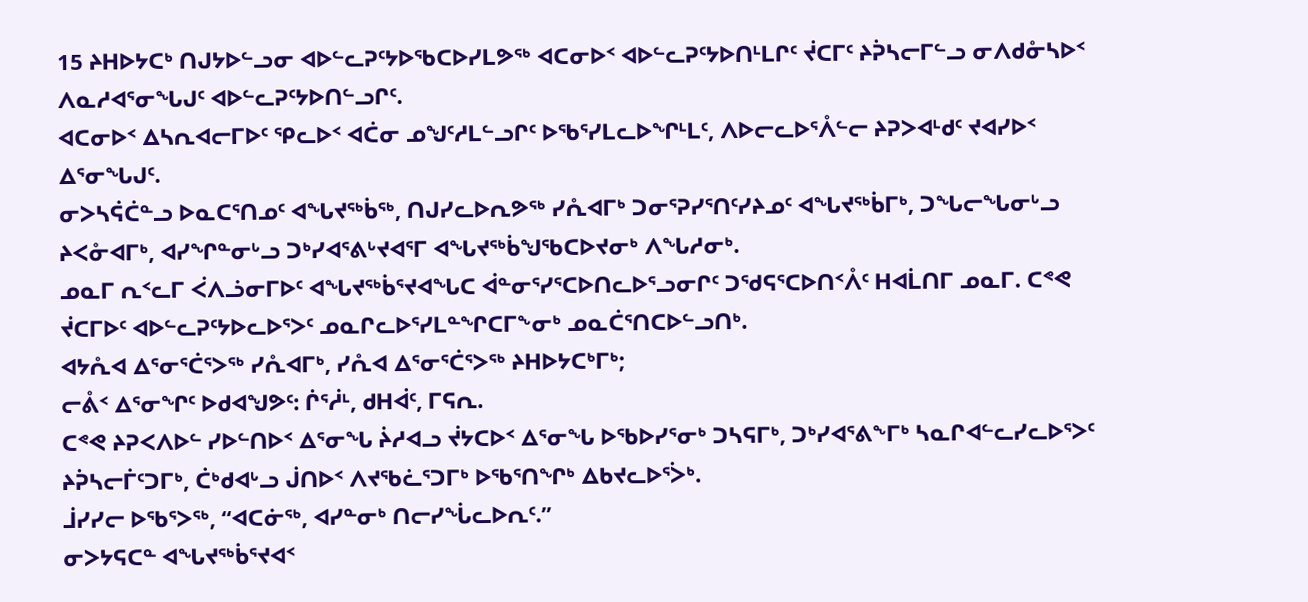15 ᔨᕼᐅᔭᑕᒃ ᑎᒍᔭᐅᓪᓗᓂ ᐊᐅᓪᓚᕈᑦᔭᐅᖃᑕᐅᓯᒪᕗᖅ ᐊᑕᓂᐅᑉ ᐊᐅᓪᓚᕈᑦᔭᐅᑎᒻᒪᒋᑦ ᔫᑕᒥᑦ ᔨᕉᓴᓕᒥᓪᓗ ᓂᐱᑯᓁᓴᐅᑉ ᐱᓇᓱᐊᕐᓂᖓᒍᑦ ᐊᐅᓪᓚᕈᑦᔭᐅᑎᓪᓗᒋᑦ.
ᐊᑕᓂᐅᑉ ᐃᓴᕆᐊᓕᒥᐅᑦ ᕿᓚᐅᑉ ᐊᑖᓂ ᓄᖑᑦᓱᒪᓪᓗᒋᑦ ᐅᖃᕐᓯᒪᓚᐅᖏᒻᒪᑦ, ᐱᐅᓕᓚᐅᕐᐰᓪᓕ ᔨᕈᐳᐊᒻᑯᑦ ᔪᐊᓯᐅᑉ ᐃᕐᓂᖓᒍᑦ.
ᓂᐳᓴᕌᑖᓐᓗ ᐅᓇᑕᕐᑎᓄᑦ ᐊᖓᔪᖅᑳᖅ, ᑎᒍᓯᓚᐅᕆᕗᖅ ᓯᕅᐊᒥᒃ ᑐᓂᕐᕈᓯᕐᑎᑦᓯᔨᓄᑦ ᐊᖓᔪᖅᑳᒥᒃ, ᑐᖓᓕᖓᓂᒡᓗ ᔨᐸᓁᐊᒥᒃ, ᐊᓯᖏᓐᓂᒡᓗ ᑐᒃᓯᐊᕐᕕᒡᔪᐊᕐᒥ ᐊᖓᔪᖅᑳᖑᖃᑕᐅᔪᓂᒃ ᐱᖓᓱᓂᒃ.
ᓄᓇᒥ ᕆᑉᓚᒥ ᐹᐱᓘᓂᒥᐅᑦ ᐊᖓᔪᖅᑳᕐᔪᐊᖓᑕ ᐋᓐᓂᕐᓯᕐᑕᐅᑎᓚᐅᕐᓗᓂᒋᑦ ᑐᖁᕋᕐᑕᐅᑎᑉᐰᑦ ᕼᐊᒫᑎᒥ ᓄᓇᒥ. ᑕᕝᕙ ᔫᑕᒥᐅᑦ ᐊᐅᓪᓚᕈᑦᔭᐅᓚᐅᕐᐳᑦ ᓄᓇᒋᓚᐅᕐᓯᒪᓐᖏᑕᒥᖕᓂᒃ ᓄᓇᑖᕐᑎᑕᐅᓪᓗᑎᒃ.
ᐊᔭᕅᐊ ᐃᕐᓂᕐᑖᕐᐳᖅ ᓯᕅᐊᒥᒃ, ᓯᕅᐊ ᐃᕐᓂᕐᑖᕐᐳᖅ ᔨᕼᐅᔭᑕᒃᒥᒃ;
ᓕᕔᑉ ᐃᕐᓂᖏᑦ ᐅᑯᐊᖑᕗᑦ: ᒌᕐᓲᒻ, ᑯᕼᐋᑦ, ᒥᕋᕆ.
ᑕᕝᕙ ᔨᕈᐸᐱᐅᓪ ᓯᐅᓪᑎᐅᑉ ᐃᕐᓂᖓ ᔩᓱᐊᓗ ᔫᔭᑕᐅᑉ ᐃᕐᓂᖓ ᐅᖃᐅᓯᕐᓂᒃ ᑐᓴᕋᒥᒃ, ᑐᒃᓯᐊᕐᕕᖕᒥᒃ ᓴᓇᒋᐊᓪᓚᓯᓚᐅᕐᐳᑦ ᔨᕉᓴᓕᒦᑦᑐᒥᒃ, ᑖᒃᑯᐊᒡᓗ ᒎᑎᐅᑉ ᐱᔪᖃᓛᕐᑐᒥᒃ ᐅᖃᕐᑎᖏᒃ ᐃᑲᔪᓚᐅᕐᐴᒃ.
ᒨᓯᓯᓕ ᐅᖃᕐᐳᖅ, “ᐊᑕᓃᖅ, ᐊᓯᓐᓂᒃ ᑎᓕᓯᖔᓚᐅᕆᑦ.”
ᓂᐳᔭᕋᑕᓐ ᐊᖓᔪᖅᑳᕐᔪᐊᑉ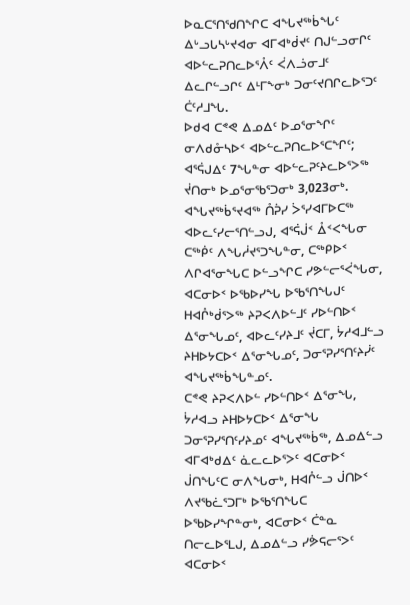ᐅᓇᑕᕐᑎᖁᑎᖏᑕ ᐊᖓᔪᖅᑳᖓᑦ ᐃᒡᓗᒐᓴᒡᔪᐊᓂ ᐊᒥᐊᒃᑰᔪᑦ ᑎᒍᓪᓗᓂᒋᑦ ᐊᐅᓪᓚᕈᑎᓚᐅᕐᐰᑦ ᐹᐱᓘᓂᒧᑦ ᐃᓚᒋᓪᓗᒋᑦ ᐃᒻᒥᖕᓂᒃ ᑐᓂᑦᔪᑎᒋᓚᐅᕐᑐᑦ ᑖᑦᓱᒧᖓ.
ᐅᑯᐊ ᑕᕝᕙ ᐃᓄᐃᑦ ᐅᓄᕐᓂᖏᑦ ᓂᐱᑯᓁᓴᐅᑉ ᐊᐅᓪᓚᕈᑎᓚᐅᕐᑕᖏᑦ; ᐊᕐᕌᒍᐃᑦ 7ᖓᓐᓂ ᐊᐅᓪᓚᕈᑦᔨᓚᐅᕐᐳᖅ ᔫᑎᓂᒃ ᐅᓄᕐᓂᖃᕐᑐᓂᒃ 3,023ᓂᒃ.
ᐊᖓᔪᖅᑳᕐᔪᐊᖅ ᑍᕉᓯ ᐴᕐᓯᐊᒥᐅᑕᖅ ᐊᐅᓚᑦᓯᓕᕐᑎᓪᓗᒍ, ᐊᕐᕌᒎᑉ ᐂᑉᐸᖓᓂ ᑕᖅᑮᑦ ᐱᖓᓲᔪᕐᑐᖓᓐᓂ, ᑕᖅᑭᐅᑉ ᐱᒋᐊᕐᓂᖓᑕ ᐅᓪᓗᖏᑕ ᓯᕗᓪᓕᕐᐹᖓᓂ, ᐊᑕᓂᐅᑉ ᐅᖃᐅᓯᖓ ᐅᖃᕐᑎᖓᒍᑦ ᕼᐊᒊᒃᑰᕐᐳᖅ ᔨᕈᐸᐱᐅᓪᒧᑦ ᓯᐅᓪᑎᐅᑉ ᐃᕐᓂᖓᓄᑦ, ᐊᐅᓚᑦᓯᔨᒧᑦ ᔫᑕᒥ, ᔮᓱᐊᒧᓪᓗ ᔨᕼᐅᔭᑕᐅᑉ ᐃᕐᓂᖓᓄᑦ, ᑐᓂᕐᕈᓯᕐᑎᑦᔨᓰᑦ ᐊᖓᔪᖅᑳᖓᓐᓄᑦ.
ᑕᕝᕙ ᔨᕈᐸᐱᐅᓪ ᓯᐅᓪᑎᐅᑉ ᐃᕐᓂᖓ, ᔮᓱᐊᓗ ᔨᕼᐅᔭᑕᐅᑉ ᐃᕐᓂᖓ ᑐᓂᕐᕈᓯᕐᑎᑦᓯᔨᓄᑦ ᐊᖓᔪᖅᑳᖅ, ᐃᓄᐃᓪᓗ ᐊᒥᐊᒃᑯᐃᑦ ᓈᓚᓚᐅᕐᐳᑦ ᐊᑕᓂᐅᑉ ᒎᑎᖓᑦᑕ ᓂᐱᖓᓂᒃ, ᕼᐊᒊᓪᓗ ᒎᑎᐅᑉ ᐱᔪᖃᓛᕐᑐᒥᒃ ᐅᖃᕐᑎᖓᑕ ᐅᖃᐅᓯᖏᓐᓂᒃ, ᐊᑕᓂᐅᑉ ᑖᓐᓇ ᑎᓕᓚᐅᕐᒪᒍ, ᐃᓄᐃᓪᓗ ᓯᕘᕋᓕᕐᐳᑦ ᐊᑕᓂᐅᑉ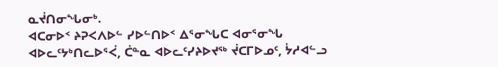ᓇᔫᑎᓂᖓᓂᒃ.
ᐊᑕᓂᐅᑉ ᔨᕈᐸᐱᐅᓪ ᓯᐅᓪᑎᐅᑉ ᐃᕐᓂᖓᑕ ᐊᓂᕐᓂᖓ ᐊᐅᓚᑦᔭᒃᑎᓚᐅᕐᐹ, ᑖᓐᓇ ᐊᐅᓚᑦᓯᔨᐅᔪᖅ ᔫᑕᒥᐅᓄᑦ, ᔮᓱᐊᓪᓗ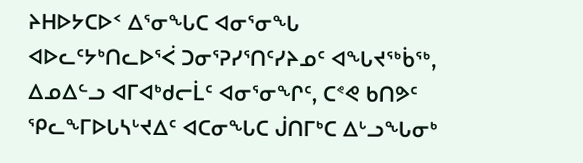ᔨᕼᐅᔭᑕᐅᑉ ᐃᕐᓂᖓᑕ ᐊᓂᕐᓂᖓ ᐊᐅᓚᑦᔭᒃᑎᓚᐅᕐᐹ ᑐᓂᕐᕈᓯᕐᑎᑦᓯᔨᓄᑦ ᐊᖓᔪᖅᑳᖅ, ᐃᓄᐃᓪᓗ ᐊᒥᐊᒃᑯᓕᒫᑦ ᐊᓂᕐᓂᖏᑦ, ᑕᕝᕙ ᑲᑎᕗᑦ ᕿᓚᖕᒥᐅᒐᓴᒡᔪᐃᑦ ᐊᑕᓂᖓᑕ ᒎᑎᒥᒃᑕ ᐃᒡᓗᖓᓂᒃ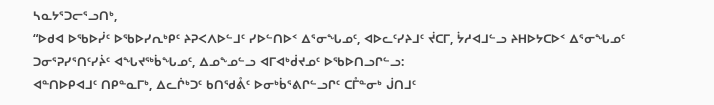ᓴᓇᔭᕐᑐᓕᕐᓗᑎᒃ,
“ᐅᑯᐊ ᐅᖃᐅᓰᑦ ᐅᖃᐅᓯᕆᒃᑭᑦ ᔨᕈᐸᐱᐅᓪᒧᑦ ᓯᐅᓪᑎᐅᑉ ᐃᕐᓂᖓᓄᑦ, ᐊᐅᓚᑦᓯᔨᒧᑦ ᔫᑕᒥ, ᔮᓱᐊᒧᓪᓗ ᔨᕼᐅᔭᑕᐅᑉ ᐃᕐᓂᖓᓄᑦ ᑐᓂᕐᕈᓯᕐᑎᑦᓯᔩᑦ ᐊᖓᔪᖅᑳᖓᓄᑦ, ᐃᓄᖕᓄᓪᓗ ᐊᒥᐊᒃᑰᔪᓄᑦ ᐅᖃᐅᑎᓗᒋᓪᓗ:
ᐊᓐᑎᐅᑭᐊᒧᑦ ᑎᑭᓐᓇᒥᒃ, ᐃᓚᒌᒃᑐᑦ ᑲᑎᖁᕔᑦ ᐅᓂᒃᑳᕐᕕᒋᓪᓗᒋᑦ ᑕᒤᓐᓂᒃ ᒎᑎᒧᑦ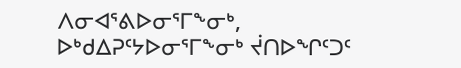ᐱᓂᐊᕐᕕᐅᓂᕐᒥᖕᓂᒃ, ᐅᒃᑯᐃᕈᑦᔭᐅᓂᕐᒥᖕᓂᒃ ᔫᑎᐅᖏᑦᑐᑦ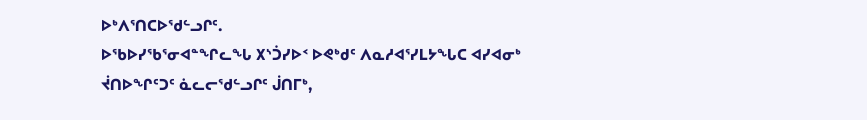ᐅᒃᐱᕐᑎᑕᐅᖁᓪᓗᒋᑦ.
ᐅᖃᐅᓯᖃᕐᓂᐊᓐᖏᓚᖓ ᙭ᔅᑑᓯᐅᑉ ᐅᕙᒃᑯᑦ ᐱᓇᓱᐊᕐᓯᒪᔭᖓᑕ ᐊᓯᐊᓂᒃ ᔫᑎᐅᖏᑦᑐᑦ ᓈᓚᓕᖁᓪᓗᒋᑦ ᒎᑎᒥᒃ,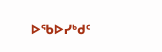ᐅᖃᐅᓯᒃᑯᑦ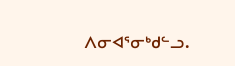ᐱᓂᐊᕐᓂᒃᑯᓪᓗ.